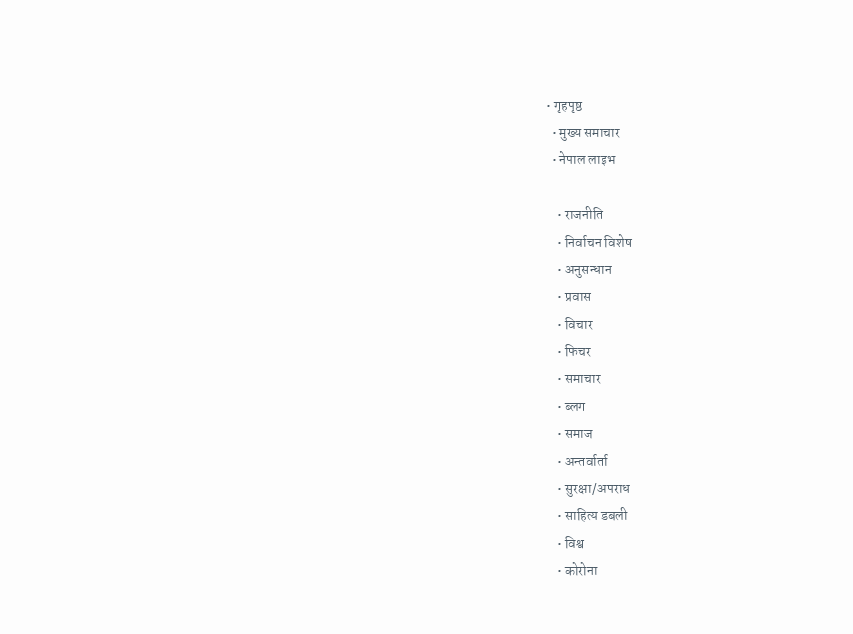• गृहपृष्ठ
  • मुख्य समाचार
  • नेपाल लाइभ

    • राजनीति
    • निर्वाचन विशेष
    • अनुसन्धान
    • प्रवास
    • विचार
    • फिचर
    • समाचार
    • ब्लग
    • समाज
    • अन्तर्वार्ता
    • सुरक्षा/अपराध
    • साहित्य डबली
    • विश्व
    • कोरोना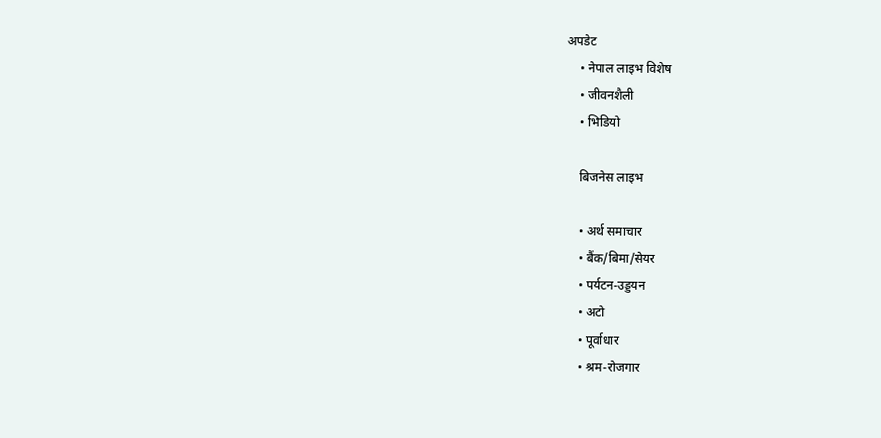अपडेट
    • नेपाल लाइभ विशेष
    • जीवनशैली
    • भिडियो

    बिजनेस लाइभ

    • अर्थ समाचार
    • बैंक/बिमा/सेयर
    • पर्यटन-उड्डयन
    • अटो
    • पूर्वाधार
    • श्रम-रोजगार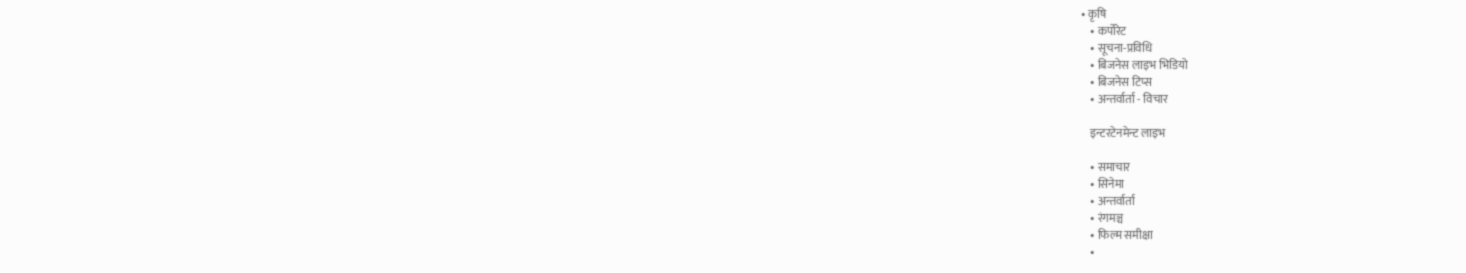• कृषि
    • कर्पोरेट
    • सूचना-प्रविधि
    • बिजनेस लाइभ भिडियो
    • बिजनेस टिप्स
    • अन्तर्वार्ता - विचार

    इन्टरटेनमेन्ट लाइभ

    • समाचार
    • सिनेमा
    • अन्तर्वार्ता
    • रंगमञ्च
    • फिल्म समीक्षा
    •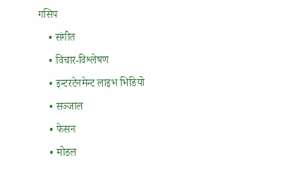गसिप
    • संगीत
    • विचार-विश्लेषण
    • इन्टरटेनमेन्ट लाइभ भिडियो
    • सञ्जाल
    • फेसन
    • मोडल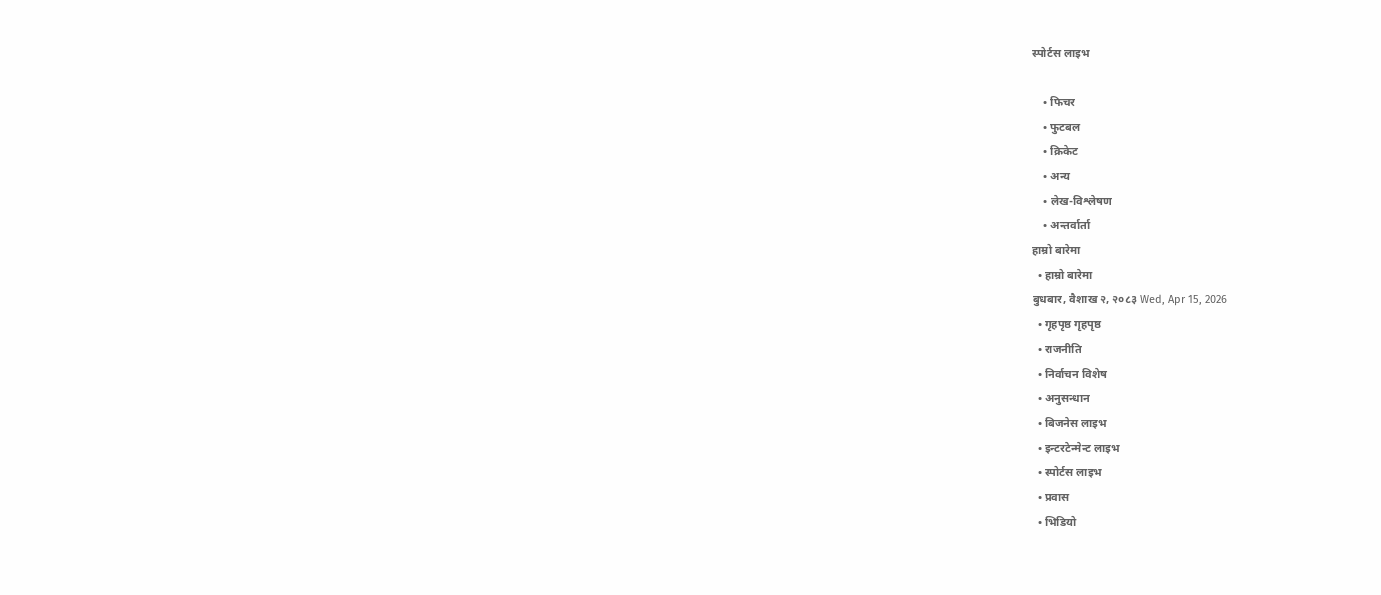स्पोर्टस लाइभ

    • फिचर
    • फुटबल
    • क्रिकेट
    • अन्य
    • लेख-विश्लेषण
    • अन्तर्वार्ता
हाम्रो बारेमा
  • हाम्रो बारेमा
बुधबार, वैशाख २, २०८३ Wed, Apr 15, 2026
  • गृहपृष्ठ गृहपृष्ठ
  • राजनीति
  • निर्वाचन विशेष
  • अनुसन्धान
  • बिजनेस लाइभ
  • इन्टरटेन्मेन्ट लाइभ
  • स्पोर्टस लाइभ
  • प्रवास
  • भिडियो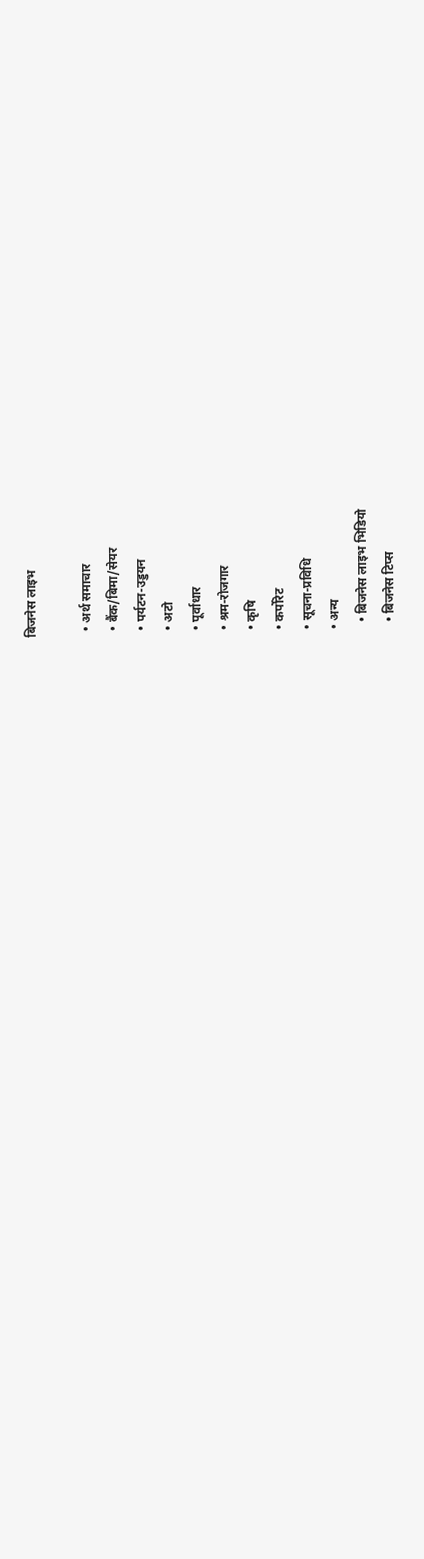बिजनेस लाइभ

  • अर्थ समाचार
  • बैंक/बिमा/सेयर
  • पर्यटन-उड्डयन
  • अटो
  • पूर्वाधार
  • श्रम-रोजगार
  • कृषि
  • कर्पोरेट
  • सूचना-प्रविधि
  • अन्य
    • बिजनेस लाइभ भिडियो
    • बिजनेस टिप्स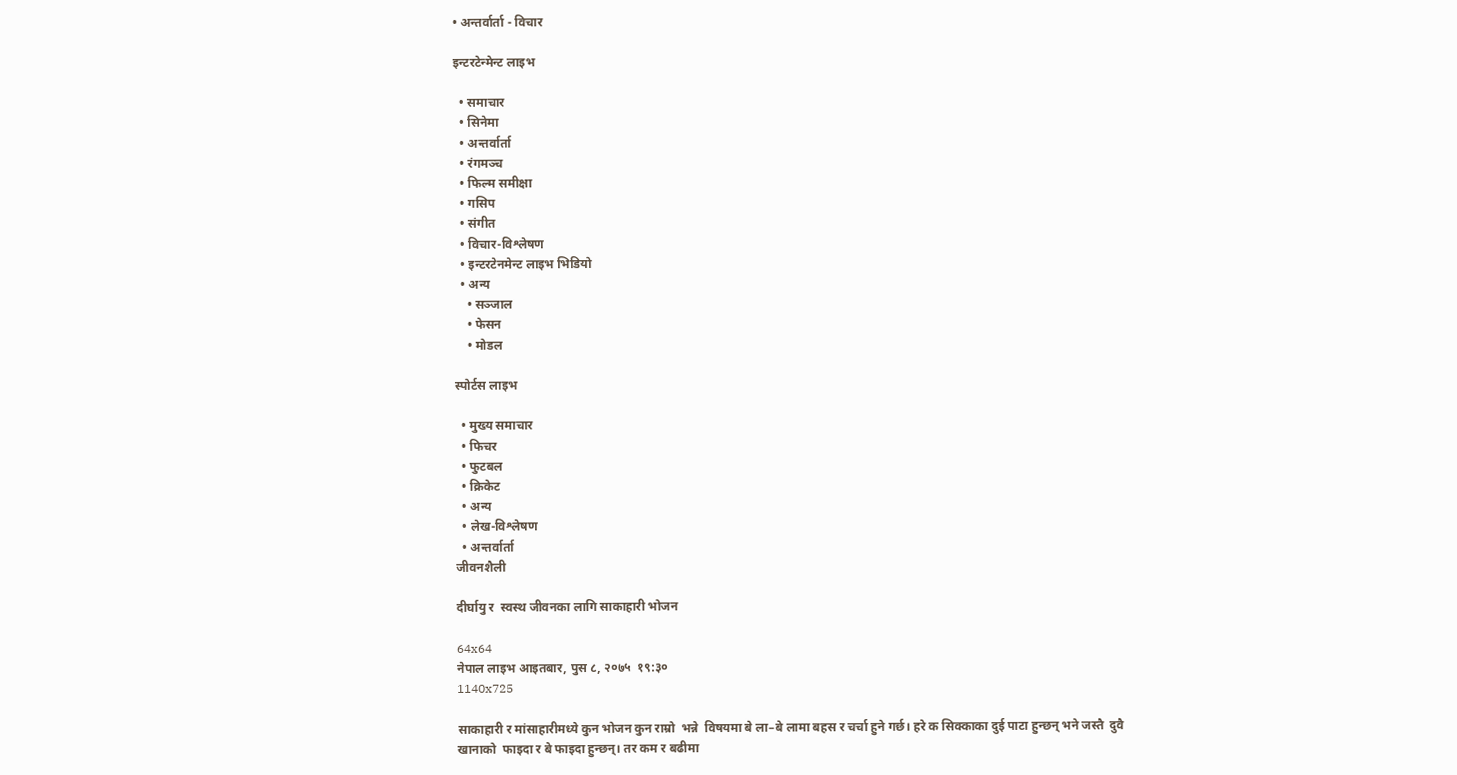• अन्तर्वार्ता - विचार

इन्टरटेन्मेन्ट लाइभ

  • समाचार
  • सिनेमा
  • अन्तर्वार्ता
  • रंगमञ्च
  • फिल्म समीक्षा
  • गसिप
  • संगीत
  • विचार-विश्लेषण
  • इन्टरटेनमेन्ट लाइभ भिडियो
  • अन्य
    • सञ्जाल
    • फेसन
    • मोडल

स्पोर्टस लाइभ

  • मुख्य समाचार
  • फिचर
  • फुटबल
  • क्रिकेट
  • अन्य
  • लेख-विश्लेषण
  • अन्तर्वार्ता
जीवनशैली

दीर्घायु र  स्वस्थ जीवनका लागि साकाहारी भोजन

64x64
नेपाल लाइभ आइतबार, पुस ८, २०७५  १९:३०
1140x725

साकाहारी र मांसाहारीमध्ये कुन भोजन कुन राम्रो  भन्ने  विषयमा बे ला–बे लामा बहस र चर्चा हुने गर्छ। हरे क सिक्काका दुई पाटा हुन्छन् भने जस्तै  दुवै  खानाको  फाइदा र बे फाइदा हुन्छन्। तर कम र बढीमा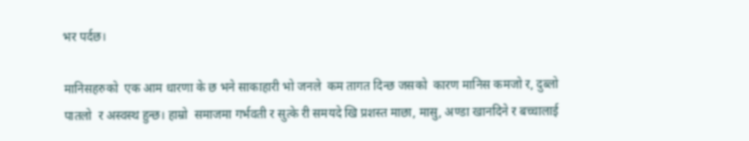भर पर्दछ।

मानिसहरुको  एक आम धारणा के छ भने साकाहारी भो जनले  कम तागत दिन्छ जसको  कारण मानिस कमजो र, दुब्लो  पातलो  र अस्वस्थ हुन्छ। हाम्रो  समाजमा गर्भवती र सुत्के री समयदे खि प्रशस्त माछा, मासु, अण्डा खानदिने र बच्चालाई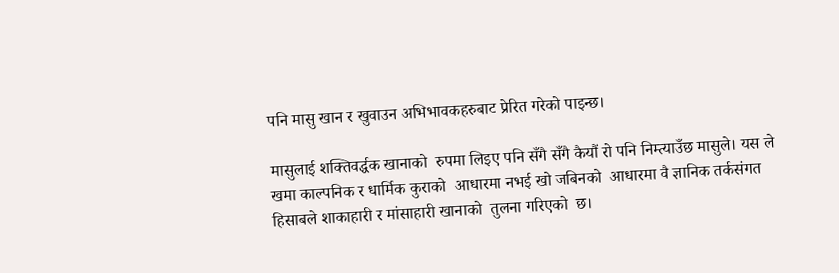पनि मासु खान र खुवाउन अभिभावकहरुबाट प्रेरित गरेको पाइन्छ।

मासुलाई शक्तिवर्द्धक खानाको  रुपमा लिइए पनि सँगै सँगै कैयौं रो पनि निम्त्याउँछ मासुले। यस ले खमा काल्पनिक र धार्मिक कुराको  आधारमा नभई खो जबिनको  आधारमा वै ज्ञानिक तर्कसंगत हिसाबले शाकाहारी र मांसाहारी खानाको  तुलना गरिएको  छ।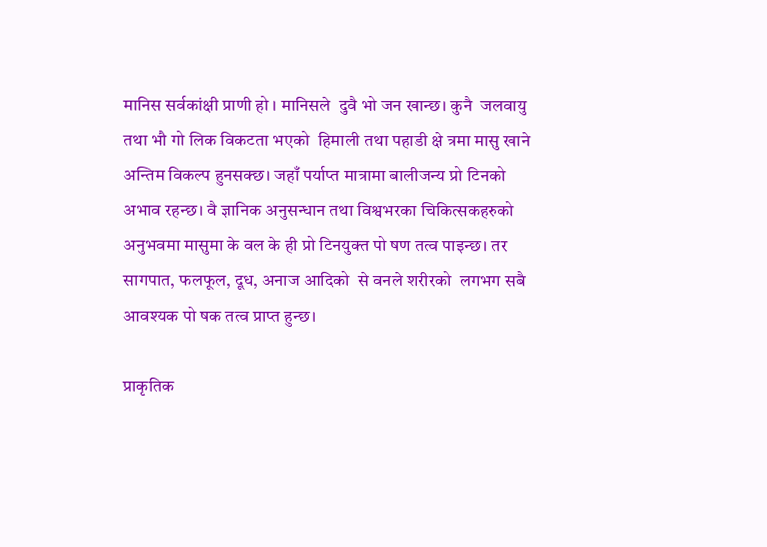मानिस सर्वकांक्षी प्राणी हो । मानिसले  दुवै भो जन खान्छ। कुनै  जलवायु तथा भौ गो लिक विकटता भएको  हिमाली तथा पहाडी क्षे त्रमा मासु खाने  अन्तिम विकल्प हुनसक्छ। जहाँ पर्याप्त मात्रामा बालीजन्य प्रो टिनको  अभाव रहन्छ। वै ज्ञानिक अनुसन्धान तथा विश्वभरका चिकित्सकहरुको  अनुभवमा मासुमा के वल के ही प्रो टिनयुक्त पो षण तत्व पाइन्छ। तर सागपात, फलफूल, दूध, अनाज आदिको  से वनले शरीरको  लगभग सबै  आवश्यक पो षक तत्व प्राप्त हुन्छ।

प्राकृतिक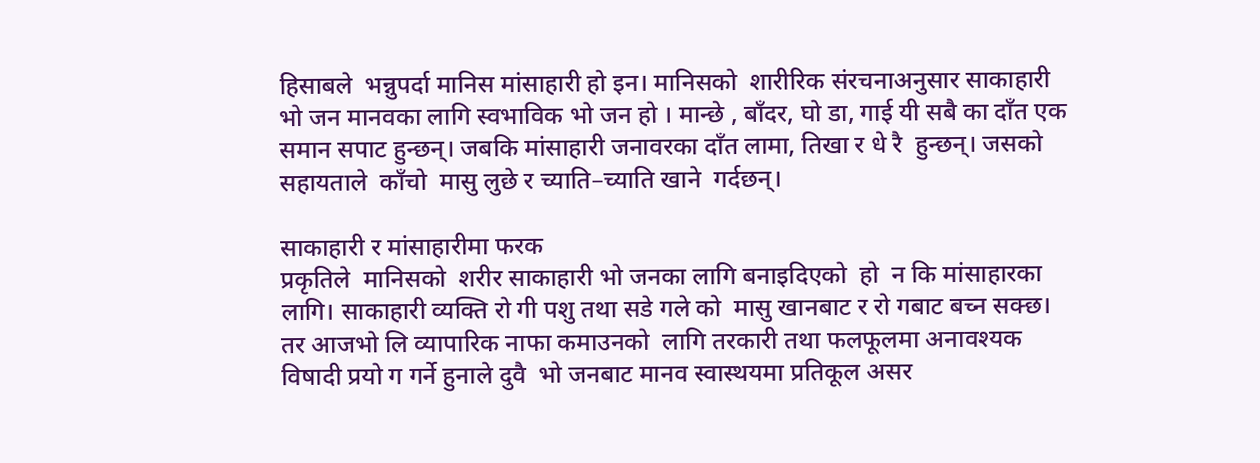हिसाबले  भन्नुपर्दा मानिस मांसाहारी हो इन। मानिसको  शारीरिक संरचनाअनुसार साकाहारी भो जन मानवका लागि स्वभाविक भो जन हो । मान्छे , बाँदर, घो डा, गाई यी सबै का दाँत एक समान सपाट हुन्छन्। जबकि मांसाहारी जनावरका दाँत लामा, तिखा र धे रै  हुन्छन्। जसको  सहायताले  काँचो  मासु लुछे र च्याति–च्याति खाने  गर्दछन्।

साकाहारी र मांसाहारीमा फरक
प्रकृतिले  मानिसको  शरीर साकाहारी भो जनका लागि बनाइदिएको  हो  न कि मांसाहारका लागि। साकाहारी व्यक्ति रो गी पशु तथा सडे गले को  मासु खानबाट र रो गबाट बच्न सक्छ। तर आजभो लि व्यापारिक नाफा कमाउनको  लागि तरकारी तथा फलफूलमा अनावश्यक विषादी प्रयो ग गर्ने हुनाले दुवै  भो जनबाट मानव स्वास्थयमा प्रतिकूल असर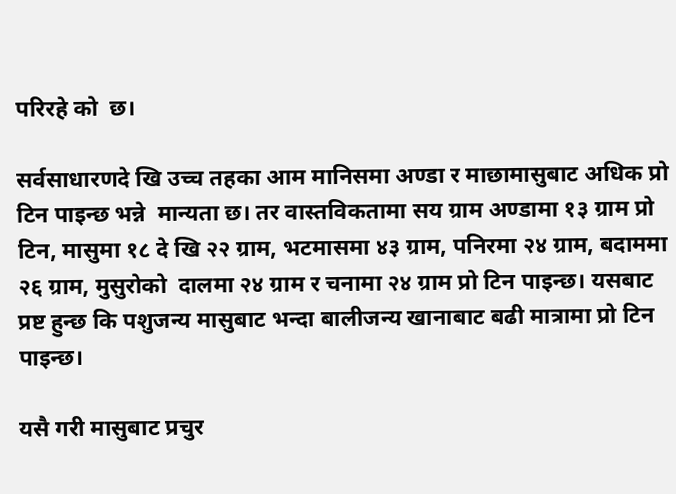परिरहे को  छ।

सर्वसाधारणदे खि उच्च तहका आम मानिसमा अण्डा र माछामासुबाट अधिक प्रो टिन पाइन्छ भन्ने  मान्यता छ। तर वास्तविकतामा सय ग्राम अण्डामा १३ ग्राम प्रो टिन, मासुमा १८ दे खि २२ ग्राम, भटमासमा ४३ ग्राम, पनिरमा २४ ग्राम, बदाममा २६ ग्राम, मुसुरोको  दालमा २४ ग्राम र चनामा २४ ग्राम प्रो टिन पाइन्छ। यसबाट प्रष्ट हुन्छ कि पशुजन्य मासुबाट भन्दा बालीजन्य खानाबाट बढी मात्रामा प्रो टिन पाइन्छ।

यसै गरी मासुबाट प्रचुर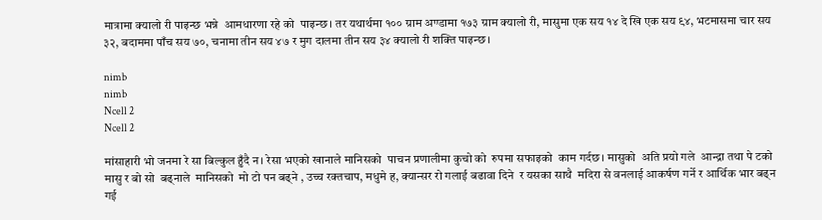मात्रामा क्यालो री पाइन्छ भन्ने  आमधारणा रहे को  पाइन्छ। तर यथार्थमा १०० ग्राम अण्डामा १७३ ग्राम क्यालो री, मासुमा एक सय १४ दे खि एक सय ९४, भटमासमा चार सय ३२, बदाममा पाँच सय ७०, चनामा तीन सय ४७ र मुग दालमा तीन सय ३४ क्यालो री शक्ति पाइन्छ।

nimb
nimb
Ncell 2
Ncell 2

मांसाहारी भो जनमा रे सा बिल्कुल हुँदै न। रेसा भएको खानाले मानिसको  पाचन प्रणालीमा कुचो को  रुपमा सफाइको  काम गर्दछ। मासुको  अति प्रयो गले  आन्द्रा तथा पे टको  मासु र बो सो  बढ्नाले  मानिसको  मो टो पन बढ्ने , उच्च रक्तचाप, मधुमे ह, क्यान्सर रो गलाई बढावा दिने  र यसका साथै  मदिरा से वनलाई आकर्षण गर्ने र आर्थिक भार बढ्न गई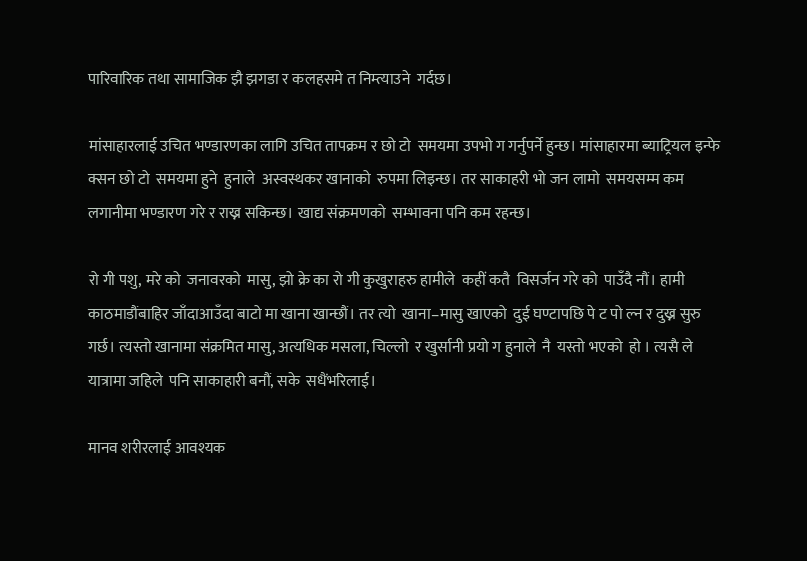पारिवारिक तथा सामाजिक झै झगडा र कलहसमे त निम्त्याउने  गर्दछ।

मांसाहारलाई उचित भण्डारणका लागि उचित तापक्रम र छो टो  समयमा उपभो ग गर्नुपर्ने हुन्छ। मांसाहारमा ब्याट्रियल इन्फे क्सन छो टो  समयमा हुने  हुनाले  अस्वस्थकर खानाको  रुपमा लिइन्छ। तर साकाहरी भो जन लामो  समयसम्म कम लगानीमा भण्डारण गरे र राख्न सकिन्छ। खाद्य संक्रमणको  सम्भावना पनि कम रहन्छ।

रो गी पशु, मरे को  जनावरको  मासु, झो क्रे का रो गी कुखुराहरु हामीले  कहीं कतै  विसर्जन गरे को  पाउँदै नौं। हामी काठमाडौंबाहिर जाँदाआउँदा बाटो मा खाना खान्छौं। तर त्यो  खाना–मासु खाएको  दुई घण्टापछि पे ट पो ल्न र दुख्न सुरु गर्छ। त्यस्तो खानामा संक्रमित मासु, अत्यधिक मसला, चिल्लो  र खुर्सानी प्रयो ग हुनाले  नै  यस्तो भएको  हो । त्यसै ले  यात्रामा जहिले  पनि साकाहारी बनौं, सके  सधैंभरिलाई।

मानव शरीरलाई आवश्यक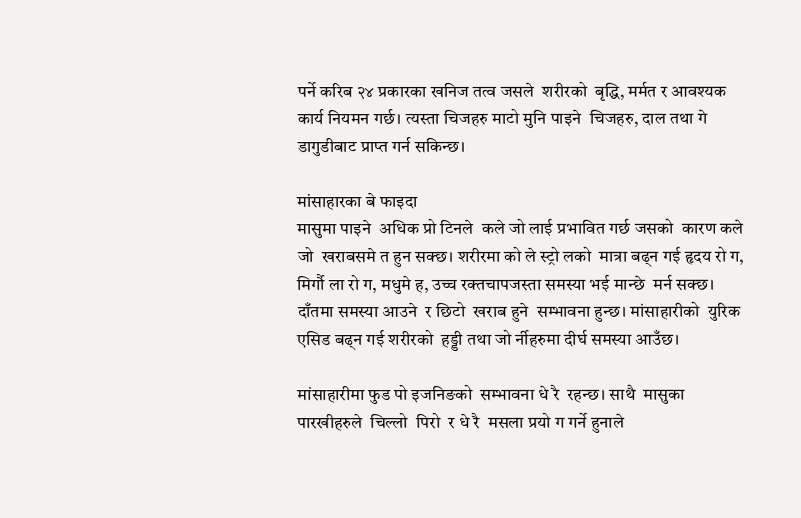पर्ने करिब २४ प्रकारका खनिज तत्व जसले  शरीरको  बृद्धि, मर्मत र आवश्यक कार्य नियमन गर्छ। त्यस्ता चिजहरु माटो मुनि पाइने  चिजहरु, दाल तथा गे डागुडीबाट प्राप्त गर्न सकिन्छ।

मांसाहारका बे फाइदा
मासुमा पाइने  अधिक प्रो टिनले  कले जो लाई प्रभावित गर्छ जसको  कारण कले जो  खराबसमे त हुन सक्छ। शरीरमा को ले स्ट्रो लको  मात्रा बढ्न गई हृदय रो ग, मिर्गौ ला रो ग, मधुमे ह, उच्च रक्तचापजस्ता समस्या भई मान्छे  मर्न सक्छ। दाँतमा समस्या आउने  र छिटो  खराब हुने  सम्भावना हुन्छ। मांसाहारीको  युरिक एसिड बढ्न गई शरीरको  हड्डी तथा जो र्नीहरुमा दीर्घ समस्या आउँछ।

मांसाहारीमा फुड पो इजनिङको  सम्भावना धे रै  रहन्छ। साथै  मासुका पारखीहरुले  चिल्लो  पिरो  र धे रै  मसला प्रयो ग गर्ने हुनाले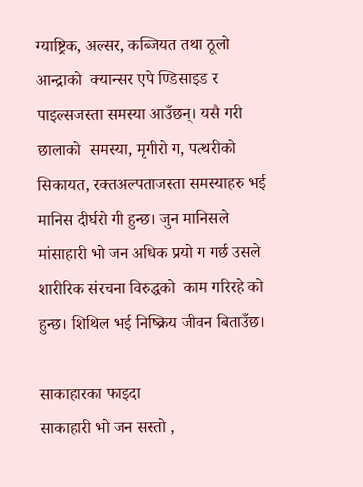ग्याष्ट्रिक, अल्सर, कब्जियत तथा ठूलो  आन्द्राको  क्यान्सर एपे ण्डिसाइड र पाइल्सजस्ता समस्या आउँछन्। यसै गरी छालाको  समस्या, मृगीरो ग, पत्थरीको  सिकायत, रक्तअल्पताजस्ता समस्याहरु भई मानिस दीर्घरो गी हुन्छ। जुन मानिसले  मांसाहारी भो जन अधिक प्रयो ग गर्छ उसले  शारीरिक संरचना विरुद्धको  काम गरिरहे को  हुन्छ। शिथिल भई निष्क्रिय जीवन बिताउँछ।

साकाहारका फाइदा
साकाहारी भो जन सस्तो ,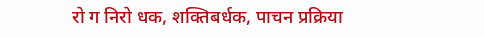रो ग निरो धक, शक्तिबर्धक, पाचन प्रक्रिया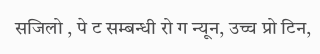सजिलो , पे ट सम्बन्धी रो ग न्यून, उच्च प्रो टिन,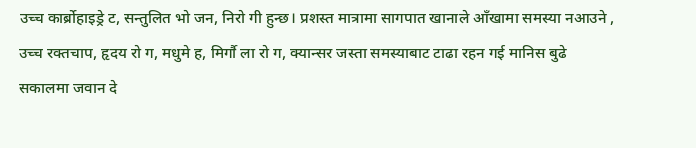उच्च कार्ब्रोहाइड्रे ट, सन्तुलित भो जन, निरो गी हुन्छ। प्रशस्त मात्रामा सागपात खानाले आँखामा समस्या नआउने , उच्च रक्तचाप, हृदय रो ग, मधुमे ह, मिर्गौ ला रो ग, क्यान्सर जस्ता समस्याबाट टाढा रहन गई मानिस बुढे सकालमा जवान दे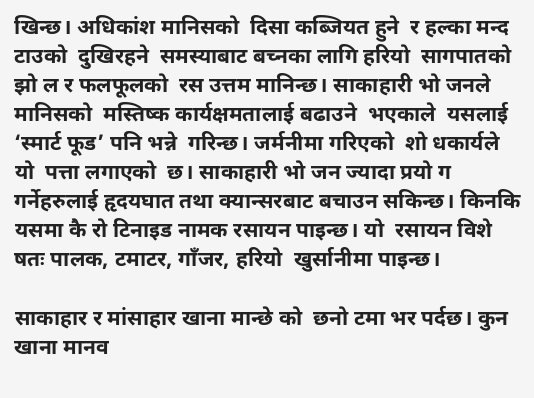खिन्छ। अधिकांश मानिसको  दिसा कब्जियत हुने  र हल्का मन्द टाउको  दुखिरहने  समस्याबाट बच्नका लागि हरियो  सागपातको  झो ल र फलफूलको  रस उत्तम मानिन्छ। साकाहारी भो जनले मानिसको  मस्तिष्क कार्यक्षमतालाई बढाउने  भएकाले  यसलाई ‘स्मार्ट फूड’ पनि भन्ने  गरिन्छ। जर्मनीमा गरिएको  शो धकार्यले  यो  पत्ता लगाएको  छ। साकाहारी भो जन ज्यादा प्रयो ग गर्नेहरुलाई हृदयघात तथा क्यान्सरबाट बचाउन सकिन्छ। किनकि यसमा कै रो टिनाइड नामक रसायन पाइन्छ। यो  रसायन विशे षतः पालक, टमाटर, गाँजर, हरियो  खुर्सानीमा पाइन्छ।

साकाहार र मांसाहार खाना मान्छे को  छनो टमा भर पर्दछ। कुन खाना मानव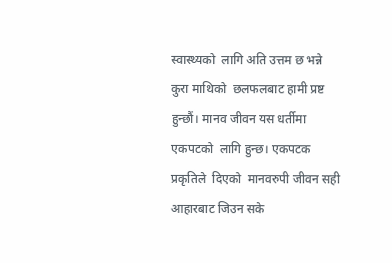स्वास्थ्यको  लागि अति उत्तम छ भन्ने  कुरा माथिको  छलफलबाट हामी प्रष्ट हुन्छौं। मानव जीवन यस धर्तीमा एकपटको  लागि हुन्छ। एकपटक प्रकृतिले  दिएको  मानवरुपी जीवन सही आहारबाट जिउन सके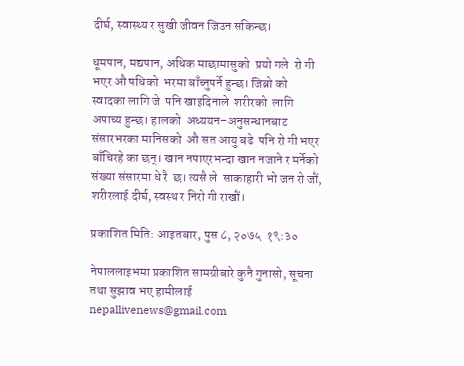दीर्घ, स्वास्थ्य र सुखी जीवन जिउन सकिन्छ।

धूमपान, मद्यपान, अधिक माछामासुको  प्रयो गले  रो गी भएर औ षधिको  भरमा बाँच्नुपर्ने हुन्छ। जिब्रो को  स्वादका लागि जे  पनि खाइदिनाले  शरीरको  लागि अपाच्य हुन्छ। हालको  अध्ययन–अनुसन्धानबाट संसारभरका मानिसको  औ सत आयु बढे  पनि रो गी भएर बाँचिरहे का छन्। खान नपाएरभन्दा खान नजाने र मर्नेको  संख्या संसारमा धे रै  छ। त्यसै ले  साकाहारी भो जन रो जौं, शरीरलाई दीर्घ, स्वस्थ र निरो गी राखौं।

प्रकाशित मिति: आइतबार, पुस ८, २०७५  १९:३०

नेपाललाइभमा प्रकाशित सामग्रीबारे कुनै गुनासो, सूचना तथा सुझाव भए हामीलाई nepallivenews@gmail.com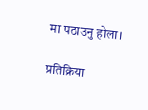मा पठाउनु होला।

प्रतिक्रिया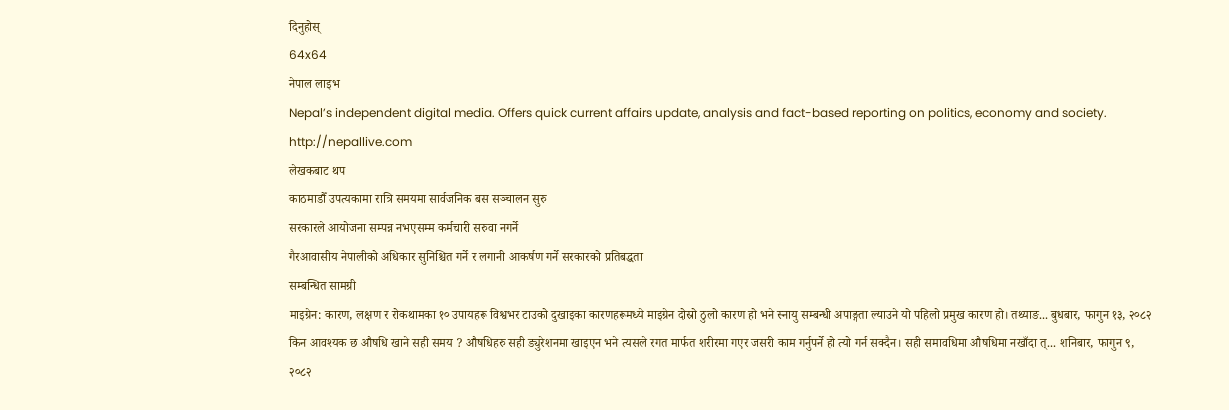दिनुहोस्
64x64
नेपाल लाइभ
Nepal’s independent digital media. Offers quick current affairs update, analysis and fact-based reporting on politics, economy and society. http://nepallive.com
लेखकबाट थप
काठमाडौँ उपत्यकामा रात्रि समयमा सार्वजनिक बस सञ्चालन सुरु
सरकारले आयोजना सम्पन्न नभएसम्म कर्मचारी सरुवा नगर्ने
गैरआवासीय नेपालीको अधिकार सुनिश्चित गर्ने र लगानी आकर्षण गर्ने सरकारको प्रतिबद्धता
सम्बन्धित सामग्री
माइग्रेन: कारण, लक्षण र रोकथामका १० उपायहरू विश्वभर टाउको दुखाइका कारणहरूमध्ये माइग्रेन दोस्रो ठुलो कारण हो भने स्नायु सम्बन्धी अपाङ्गता ल्याउने यो पहिलो प्रमुख कारण हो। तथ्याङ... बुधबार, फागुन १३, २०८२
किन आवश्यक छ औषधि खाने सही समय ? औषधिहरु सही ड्युरेशनमा खाइएन भने त्यसले रगत मार्फत शरीरमा गएर जसरी काम गर्नुपर्ने हो त्यो गर्न सक्दैन। सही समावधिमा औषधिमा नखाँदा त्... शनिबार, फागुन ९, २०८२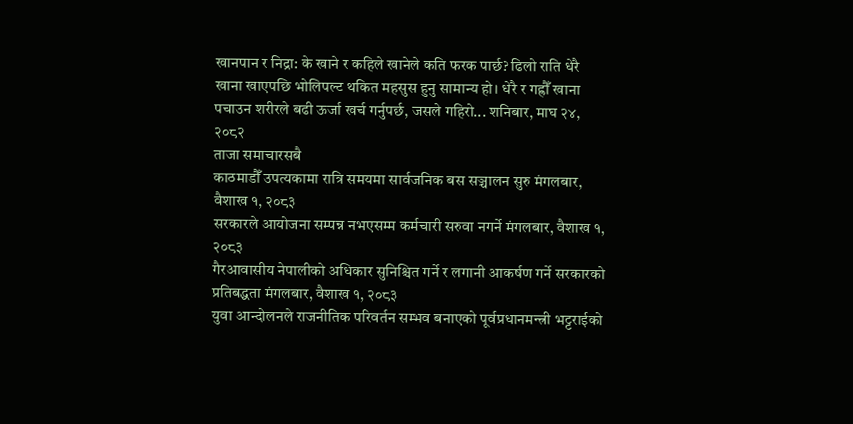खानपान र निद्रा: के खाने र कहिले खानेले कति फरक पार्छ? ढिलो राति धेरै खाना खाएपछि भोलिपल्ट थकित महसुस हुनु सामान्य हो। धेरै र गह्रौँ खाना पचाउन शरीरले बढी ऊर्जा खर्च गर्नुपर्छ, जसले गहिरो... शनिबार, माघ २४, २०८२
ताजा समाचारसबै
काठमाडौँ उपत्यकामा रात्रि समयमा सार्वजनिक बस सञ्चालन सुरु मंगलबार, वैशाख १, २०८३
सरकारले आयोजना सम्पन्न नभएसम्म कर्मचारी सरुवा नगर्ने मंगलबार, वैशाख १, २०८३
गैरआवासीय नेपालीको अधिकार सुनिश्चित गर्ने र लगानी आकर्षण गर्ने सरकारको प्रतिबद्धता मंगलबार, वैशाख १, २०८३
युवा आन्दोलनले राजनीतिक परिवर्तन सम्भव बनाएको पूर्वप्रधानमन्त्री भट्टराईको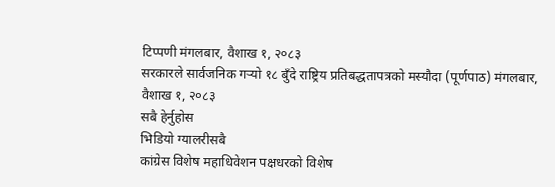टिप्पणी मंगलबार, वैशाख १, २०८३
सरकारले सार्वजनिक गर्‍यो १८ बुँदे राष्ट्रिय प्रतिबद्धतापत्रको मस्यौदा (पूर्णपाठ) मंगलबार, वैशाख १, २०८३
सबै हेर्नुहोस
भिडियो ग्यालरीसबै
कांग्रेस विशेष महाधिवेशन पक्षधरको विशेष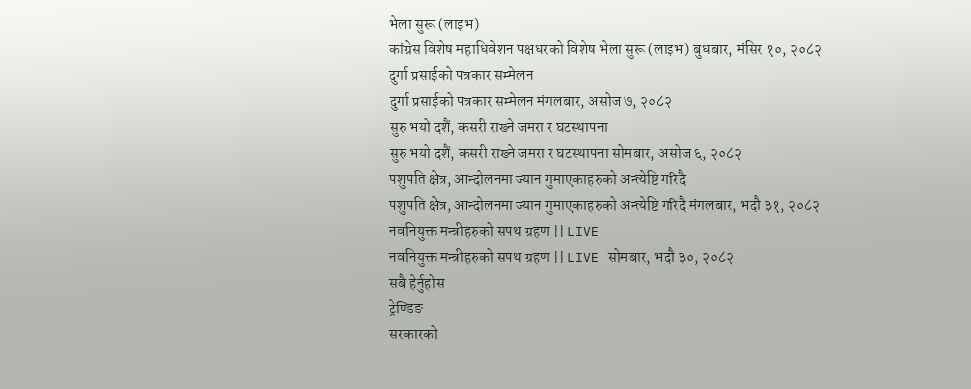भेला सुरू (लाइभ)
कांग्रेस विशेष महाधिवेशन पक्षधरको विशेष भेला सुरू (लाइभ) बुधबार, मंसिर १०, २०८२
दुर्गा प्रसाईको पत्रकार सम्मेलन
दुर्गा प्रसाईको पत्रकार सम्मेलन मंगलबार, असोज ७, २०८२
सुरु भयो दशैं, कसरी राख्ने जमरा र घटस्थापना
सुरु भयो दशैं, कसरी राख्ने जमरा र घटस्थापना सोमबार, असोज ६, २०८२
पशुपति क्षेत्र, आन्दोलनमा ज्यान गुमाएकाहरुको अन्त्येष्टि गरिदै
पशुपति क्षेत्र, आन्दोलनमा ज्यान गुमाएकाहरुको अन्त्येष्टि गरिदै मंगलबार, भदौ ३१, २०८२
नवनियुक्त मन्त्रीहरुको सपथ ग्रहण || LIVE
नवनियुक्त मन्त्रीहरुको सपथ ग्रहण || LIVE सोमबार, भदौ ३०, २०८२
सबै हेर्नुहोस
ट्रेण्डिङ
सरकारको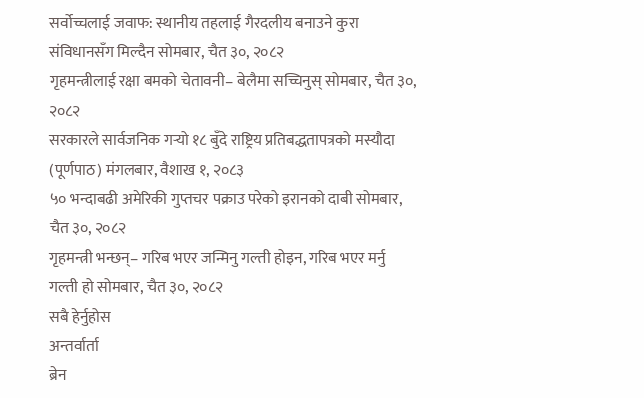सर्वोच्चलाई जवाफ: स्थानीय तहलाई गैरदलीय बनाउने कुरा संविधानसँग मिल्दैन सोमबार, चैत ३०, २०८२
गृहमन्त्रीलाई रक्षा बमको चेतावनी– बेलैमा सच्चिनुस् सोमबार, चैत ३०, २०८२
सरकारले सार्वजनिक गर्‍यो १८ बुँदे राष्ट्रिय प्रतिबद्धतापत्रको मस्यौदा (पूर्णपाठ) मंगलबार, वैशाख १, २०८३
५० भन्दाबढी अमेरिकी गुप्तचर पक्राउ परेको इरानको दाबी सोमबार, चैत ३०, २०८२
गृहमन्त्री भन्छन्– गरिब भएर जन्मिनु गल्ती होइन, गरिब भएर मर्नु गल्ती हो सोमबार, चैत ३०, २०८२
सबै हेर्नुहोस
अन्तर्वार्ता
ब्रेन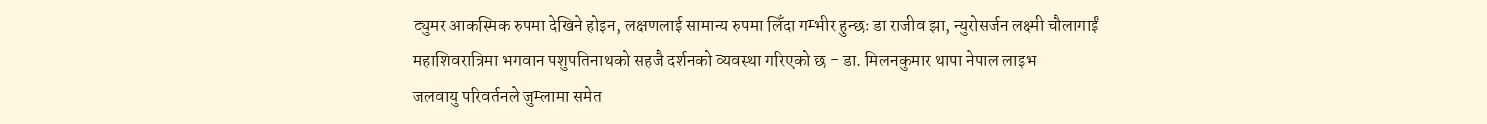ट्युमर आकस्मिक रुपमा देखिने होइन, लक्षणलाई सामान्य रुपमा लिँदा गम्भीर हुन्छः डा राजीव झा, न्युरोसर्जन लक्ष्मी चौलागाईं
महाशिवरात्रिमा भगवान पशुपतिनाथको सहजै दर्शनको व्यवस्था गरिएको छ - डा. मिलनकुमार थापा नेपाल लाइभ
जलवायु परिवर्तनले जुम्लामा समेत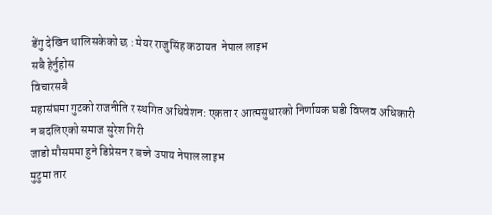डेंगु देखिन थालिसकेको छ : मेयर राजुसिंह कठायत  नेपाल लाइभ
सबै हेर्नुहोस
विचारसबै
महासंघमा गुटको राजनीति र स्थगित अधिवेशन: एकता र आत्मसुधारको निर्णायक घडी विप्लव अधिकारी
न बदलिएको समाज सुरेश गिरी
जाडो मौसममा हुने डिप्रेसन र बच्ने उपाय नेपाल लाइभ
मुटुमा तार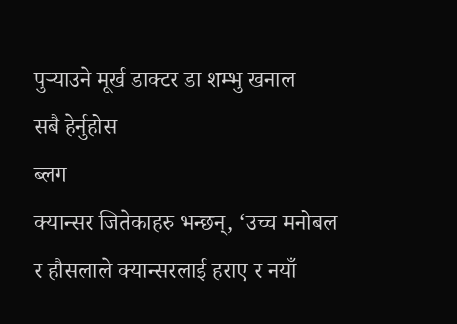पुर्‍याउने मूर्ख डाक्टर डा शम्भु खनाल
सबै हेर्नुहोस
ब्लग
क्यान्सर जितेकाहरु भन्छन्, ‘उच्च मनोबल र हौसलाले क्यान्सरलाई हराए र नयाँ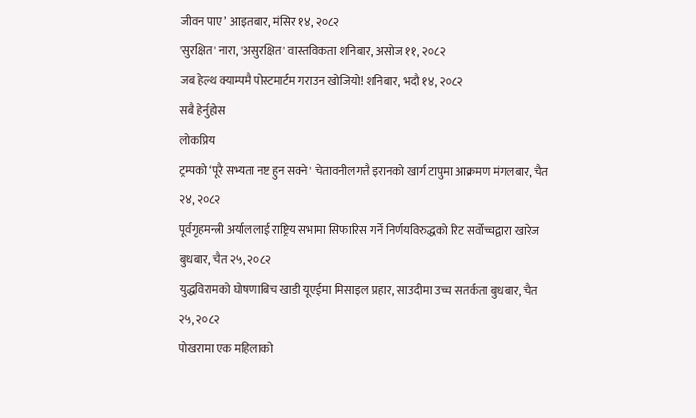जीवन पाए’ आइतबार, मंसिर १४, २०८२
'सुरक्षित' नारा, 'असुरक्षित' वास्तविकता शनिबार, असोज ११, २०८२
जब हेल्थ क्याम्पमै पोस्टमार्टम गराउन खोजियो! शनिबार, भदौ १४, २०८२
सबै हेर्नुहोस
लोकप्रिय
ट्रम्पको ‘पूरै सभ्यता नष्ट हुन सक्ने' चेतावनीलगत्तै इरानको खार्ग टापुमा आक्रमण मंगलबार, चैत २४, २०८२
पूर्वगृहमन्त्री अर्याललाई राष्ट्रिय सभामा सिफारिस गर्ने निर्णयविरुद्धको रिट सर्वोच्चद्वारा खारेज बुधबार, चैत २५, २०८२
युद्धविरामको घोषणाबिच खाडी यूएईमा मिसाइल प्रहार, साउदीमा उच्च सतर्कता बुधबार, चैत २५, २०८२
पोखरामा एक महिलाको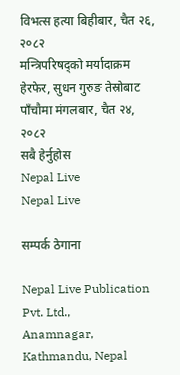विभत्स हत्या बिहीबार, चैत २६, २०८२
मन्त्रिपरिषद्को मर्यादाक्रम हेरफेर, सुधन गुरुङ तेस्रोबाट पाँचौमा मंगलबार, चैत २४, २०८२
सबै हेर्नुहोस
Nepal Live
Nepal Live

सम्पर्क ठेगाना

Nepal Live Publication Pvt. Ltd.,
Anamnagar, Kathmandu, Nepal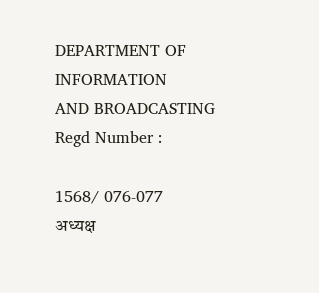DEPARTMENT OF INFORMATION
AND BROADCASTING
Regd Number :

1568/ 076-077
अध्यक्ष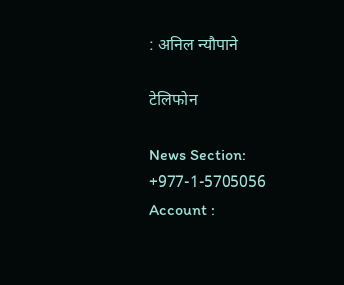: अनिल न्यौपाने

टेलिफोन

News Section: +977-1-5705056
Account :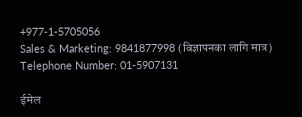+977-1-5705056
Sales & Marketing: 9841877998 (विज्ञापनका लागि मात्र)
Telephone Number: 01-5907131

ईमेल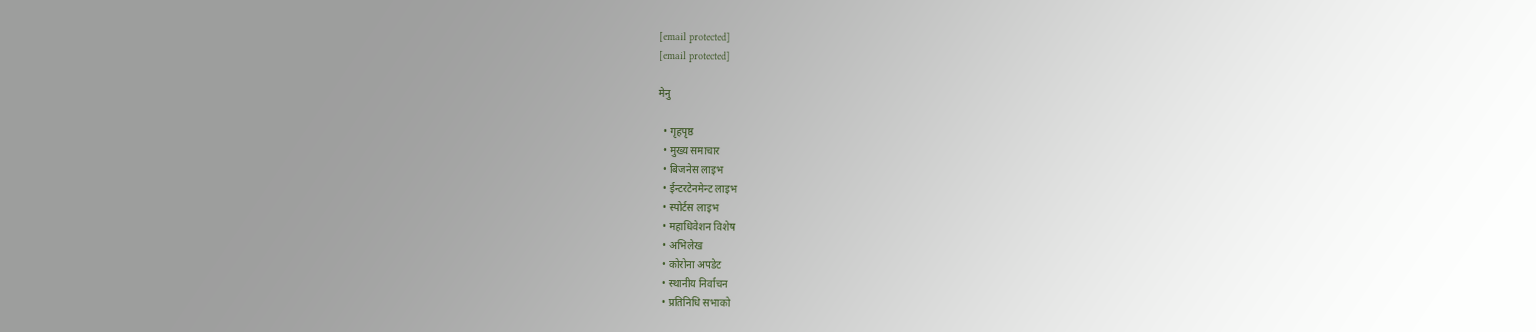[email protected]
[email protected]

मेनु

  • गृहपृष्ठ
  • मुख्य समाचार
  • बिजनेस लाइभ
  • ईन्टरटेनमेन्ट लाइभ
  • स्पोर्टस लाइभ
  • महाधिवेशन विशेष
  • अभिलेख
  • कोरोना अपडेट
  • स्थानीय निर्वाचन
  • प्रतिनिधि सभाको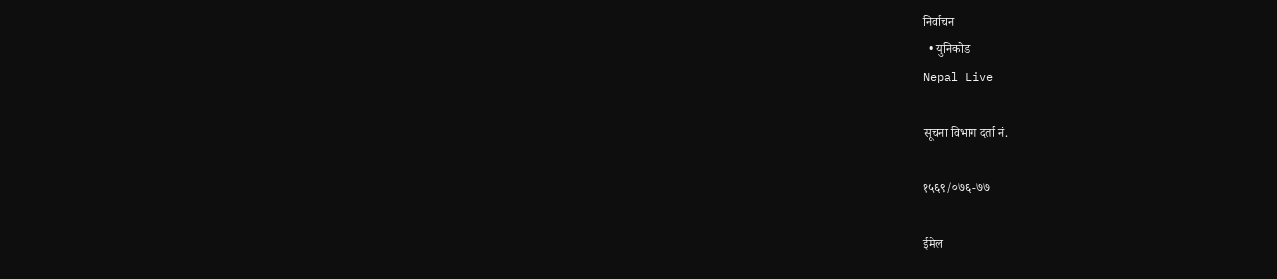निर्वाचन
  • युनिकोड
Nepal Live

सूचना विभाग दर्ता नं.

१५६९/०७६-७७

ईमेल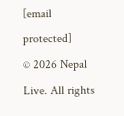[email protected]
© 2026 Nepal Live. All rights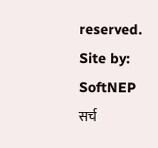reserved. Site by: SoftNEP
सर्च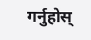गर्नुहोस्